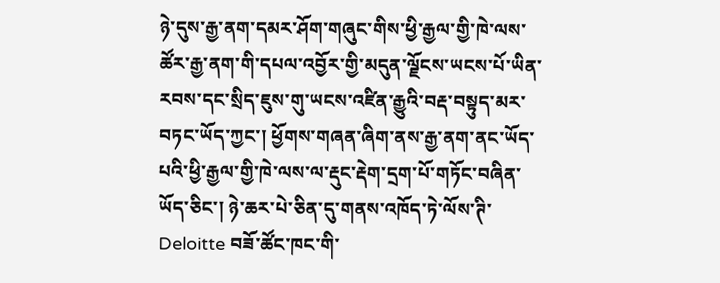ཉེ་དུས་རྒྱ་ནག་དམར་ཤོག་གཞུང་གིས་ཕྱི་རྒྱལ་གྱི་ཁེ་ལས་ཚོར་རྒྱ་ནག་གི་དཔལ་འབྱོར་གྱི་མདུན་ལྗོངས་ཡངས་པོ་ཡིན་རབས་དང་སྲིད་ཇུས་གུ་ཡངས་འཛིན་རྒྱུའི་བརྡ་བསྟུད་མར་བཏང་ཡོད་ཀྱང་། ཕྱོགས་གཞན་ཞིག་ནས་རྒྱ་ནག་ནང་ཡོད་པའི་ཕྱི་རྒྱལ་གྱི་ཁེ་ལས་ལ་རྡུང་རྡེག་དྲག་པོ་གཏོང་བཞིན་ཡོད་ཅིང་། ཉེ་ཆར་པེ་ཅིན་དུ་གནས་འཁོད་ཏེ་ལོས་ཊི་Deloitte བཟོ་ཚོང་ཁང་གི་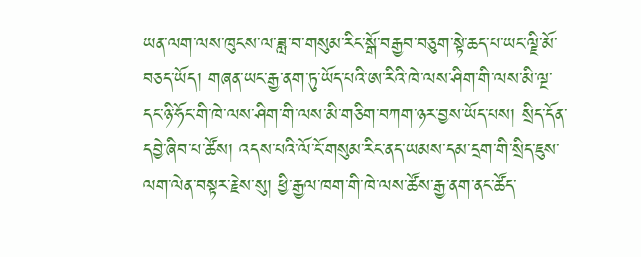ཡན་ལག་ལས་ཁུངས་ལ་ཟླ་བ་གསུམ་རིང་སྒོ་བརྒྱབ་བཅུག་སྟེ་ཆད་པ་ཡང་ལྗི་མོ་བཅད་ཡོད། གཞན་ཡང་རྒྱ་ནག་ཏུ་ཡོད་པའི་ཨ་རིའི་ཁེ་ལས་ཤིག་གི་ལས་མི་ལྔ་དང་ཉི་ཧོང་གི་ཁེ་ལས་ཤིག་གི་ལས་མི་གཅིག་བཀག་ཉར་བྱས་ཡོད་པས། སྲིད་དོན་དབྱེ་ཞིབ་པ་ཚོས། འདས་པའི་ལོ་ངོ་གསུམ་རིང་ནད་ཡམས་དམ་དྲག་གི་སྲིད་ཇུས་ལག་ལེན་བསྟར་རྗེས་སུ། ཕྱི་རྒྱལ་ཁག་གི་ཁེ་ལས་ཚོས་རྒྱ་ནག་ནང་ཚོད་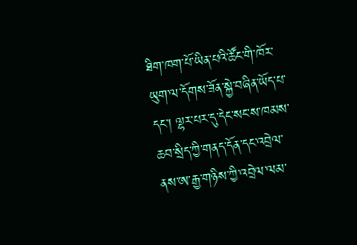ཐིག་ཁག་པོ་ཡིན་པའི་ཚོང་གི་ཁོར་ཡུག་ལ་དོགས་ཟོན་སྐྱེ་བཞིན་ཡོད་པ་དང་། ལྷར་པར་དུ་དེང་སང་ས་ཁམས་ཆབ་སྲིད་ཀྱི་གནད་དོན་དང་འབྲེལ་ནས་ཨ་རྒྱ་གཉིས་ཀྱི་འབྲེལ་ལམ་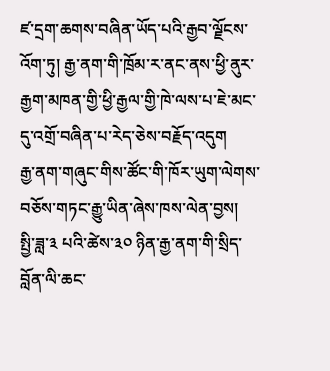ཛ་དྲག་ཆགས་བཞིན་ཡོད་པའི་རྒྱབ་ལྗོངས་འོག་ཏུ། རྒྱ་ནག་གི་ཁྲོམ་ར་ནང་ནས་ཕྱི་ནུར་རྒྱག་མཁན་གྱི་ཕྱི་རྒྱལ་གྱི་ཁེ་ལས་པ་ཇེ་མང་དུ་འགྲོ་བཞིན་པ་རེད་ཅེས་བརྗོད་འདུག
རྒྱ་ནག་གཞུང་གིས་ཚོང་གི་ཁོར་ཡུག་ལེགས་བཅོས་གཏང་རྒྱུ་ཡིན་ཞེས་ཁས་ལེན་བྱས།
སྤྱི་ཟླ་༣ པའི་ཚེས་༣༠ ཉིན་རྒྱ་ནག་གི་སྲིད་བློན་ལི་ཆང་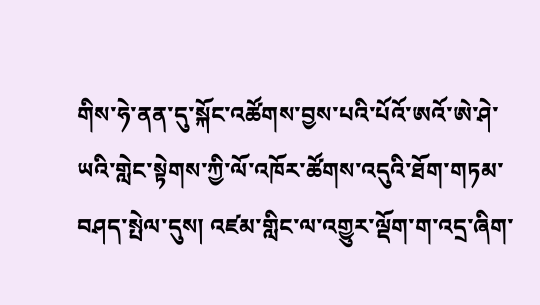གིས་ཧེ་ནན་དུ་སྐོང་འཚོགས་བྱས་པའི་པོའོ་ཨའོ་ཨེ་ཤེ་ཡའི་གླེང་སྟེགས་ཀྱི་ལོ་འཁོར་ཚོགས་འདུའི་ཐོག་གཏམ་བཤད་སྤེལ་དུས། འཛམ་གླིང་ལ་འགྱུར་ལྡོག་ག་འདྲ་ཞིག་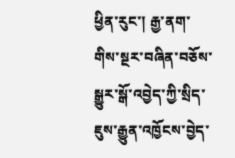ཕྱིན་རུང་། རྒྱ་ནག་གིས་སྔར་བཞིན་བཅོས་སྒྱུར་སྒོ་འབྱེད་ཀྱི་སྲིད་ཇུས་རྒྱུན་འཁྱོངས་བྱེད་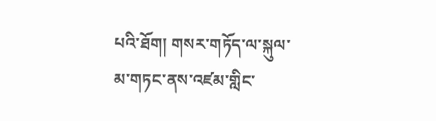པའི་ཐོག། གསར་གཏོད་ལ་སྐུལ་མ་གཏང་ནས་འཛམ་གླིང་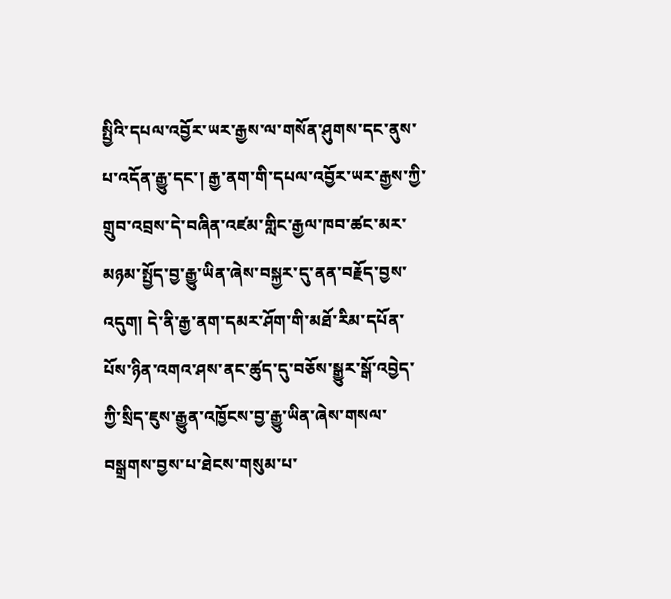སྤྱིའི་དཔལ་འབྱོར་ཡར་རྒྱས་ལ་གསོན་ཤུགས་དང་ནུས་པ་འདོན་རྒྱུ་དང་། རྒྱ་ནག་གི་དཔལ་འབྱོར་ཡར་རྒྱས་ཀྱི་གྲུབ་འབྲས་དེ་བཞིན་འཛམ་གླིང་རྒྱལ་ཁབ་ཚང་མར་མཉམ་སྤྱོད་བྱ་རྒྱུ་ཡིན་ཞེས་བསྐྱར་དུ་ནན་བརྗོད་བྱས་འདུག། དེ་ནི་རྒྱ་ནག་དམར་ཤོག་གི་མཐོ་རིམ་དཔོན་པོས་ཉིན་འགའ་ཤས་ནང་ཚུད་དུ་བཅོས་སྒྱུར་སྒོ་འབྱེད་ཀྱི་སྲིད་ཇུས་རྒྱུན་འཁྱོངས་བྱ་རྒྱུ་ཡིན་ཞེས་གསལ་བསྒྲགས་བྱས་པ་ཐེངས་གསུམ་པ་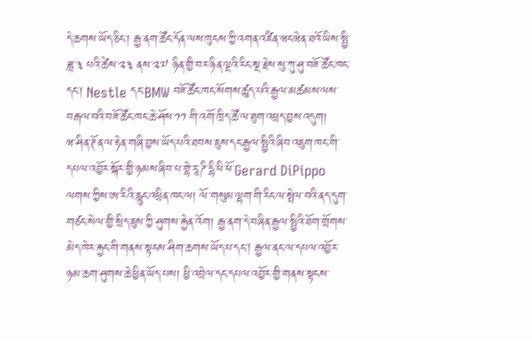དེ་ཆགས་ཡོད་ཅིང་། རྒྱ་ནག་ཚོང་དོན་ལས་ཁུངས་ཀྱི་འགན་འཛིན་ཝང་ཝེན་ཐའོ་ཡིས་སྤྱི་ཟླ་༣ པའི་ཚེས་༢༣ ནས་༢༧ ཉིན་གྱི་བར་ཉིན་ལྔའི་རིང་སྔ་རྗེས་སུ་ཀུ་ཤུ་བཟོ་ཚོང་ཁང་དང་། Nestle དང་BMW བཟོ་ཚོང་ཁང་སོགས་ཚུད་པའི་རྒྱལ་མཚམས་ལས་བརྒལ་བའི་བཟོ་ཚོང་ཁང་ཆེ་ཤོས་༡༡ གི་འགོ་ཁྲིད་ཚོ་ལ་ཐུག་འཕྲད་བྱས་འདུག།
ཝ་ཤིན་ཊོན་ལ་རྟེན་གཞི་བྱས་ཡོད་པའི་ཐབས་ཇུས་དང་རྒྱལ་སྤྱིའི་ཞིབ་འཇུག་ཁང་གི་དཔལ་འབྱོར་སྐོར་གྱི་ཉམས་ཞིབ་པ་གྷེ་རཱ་ཌི་དྷི་ཕི་ཕོ་Gerard DiPippo ལགས་ཀྱིས་ཨ་རིའི་རླུང་འཕྲིན་ཁང་ལ། ལོ་གསུམ་ལྷག་གི་རིང་ལ་སྤེལ་བའི་ནད་དུག་གཙང་སེལ་གྱི་སྲིད་ཇུས་ཀྱི་ཤུགས་རྐྱེན་འོག། རྒྱ་ནག་དེ་བཞིན་རྒྱལ་སྤྱིའི་ཐོག་གྲོགས་མེད་ཁེར་རྐྱང་གི་གནས་སྟངས་ཤིག་ཆགས་ཡོད་པ་དང། རྒྱལ་ནང་ལ་དཔལ་འབྱོར་ཉམ་ཆག་ཤུགས་ཆེ་ཕྱིན་ཡོད་པས། ཕྱི་འབྲེལ་དང་དཔལ་འབྱོར་གྱི་གནས་སྟངས་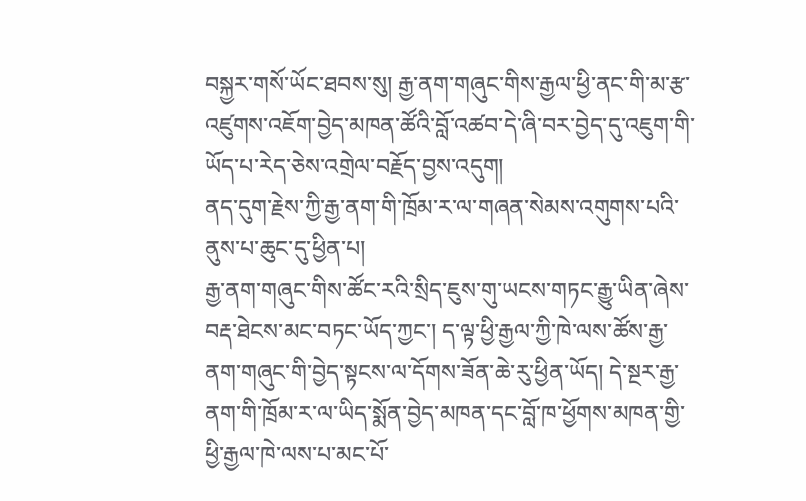བསྐྱར་གསོ་ཡོང་ཐབས་སུ། རྒྱ་ནག་གཞུང་གིས་རྒྱལ་ཕྱི་ནང་གི་མ་རྩ་འཛུགས་འཇོག་བྱེད་མཁན་ཚོའི་བློ་འཚབ་དེ་ཞི་བར་བྱེད་དུ་འཇུག་གི་ཡོད་པ་རེད་ཅེས་འགྲེལ་བརྗོད་བྱས་འདུག།
ནད་དུག་རྗེས་ཀྱི་རྒྱ་ནག་གི་ཁྲོམ་ར་ལ་གཞན་སེམས་འགུགས་པའི་ནུས་པ་ཆུང་དུ་ཕྱིན་པ།
རྒྱ་ནག་གཞུང་གིས་ཚོང་རའི་སྲིད་ཇུས་གུ་ཡངས་གཏང་རྒྱུ་ཡིན་ཞེས་བརྡ་ཐེངས་མང་བཏང་ཡོད་ཀྱང་། ད་ལྟ་ཕྱི་རྒྱལ་ཀྱི་ཁེ་ལས་ཚོས་རྒྱ་ནག་གཞུང་གི་བྱེད་སྟངས་ལ་དོགས་ཟོན་ཆེ་རུ་ཕྱིན་ཡོད། དེ་སྔར་རྒྱ་ནག་གི་ཁྲོམ་ར་ལ་ཡིད་སྨོན་བྱེད་མཁན་དང་བློ་ཁ་ཕྱོགས་མཁན་གྱི་ཕྱི་རྒྱལ་ཁེ་ལས་པ་མང་པོ་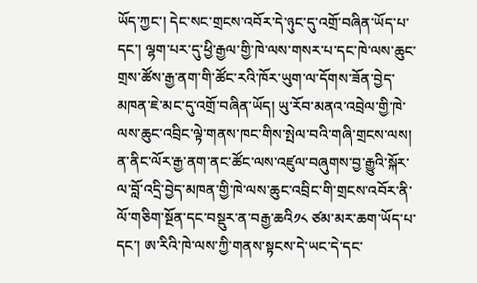ཡོད་ཀྱང་། དེང་སང་གྲངས་འབོར་དེ་ཉུང་དུ་འགྲོ་བཞིན་ཡོད་པ་དང་། ལྷག་པར་དུ་ཕྱི་རྒྱལ་གྱི་ཁེ་ལས་གསར་པ་དང་ཁེ་ལས་ཆུང་གྲས་ཚོས་རྒྱ་ནག་གི་ཚོང་རའི་ཁོར་ཡུག་ལ་དོགས་ཟོན་བྱེད་མཁན་ཇེ་མང་དུ་འགྲོ་བཞིན་ཡོད། ཡུ་རོབ་མནའ་འབྲེལ་གྱི་ཁེ་ལས་ཆུང་འབྲིང་ལྟེ་གནས་ཁང་གིས་སྤེལ་བའི་གཞི་གྲངས་ལས། ན་ནིང་ལོར་རྒྱ་ནག་ནང་ཚོང་ལས་འཛུལ་བཞུགས་བྱ་རྒྱུའི་སྐོར་ལ་བློ་འདྲི་བྱེད་མཁན་གྱི་ཁེ་ལས་ཆུང་འབྲིང་གི་གྲངས་འབོར་ནི་ལོ་གཅིག་སྔོན་དང་བསྡུར་ན་བརྒྱ་ཆའི༡༨ ཙམ་མར་ཆག་ཡོད་པ་དང་། ཨ་རིའི་ཁེ་ལས་ཀྱི་གནས་སྟངས་དེ་ཡང་དེ་དང་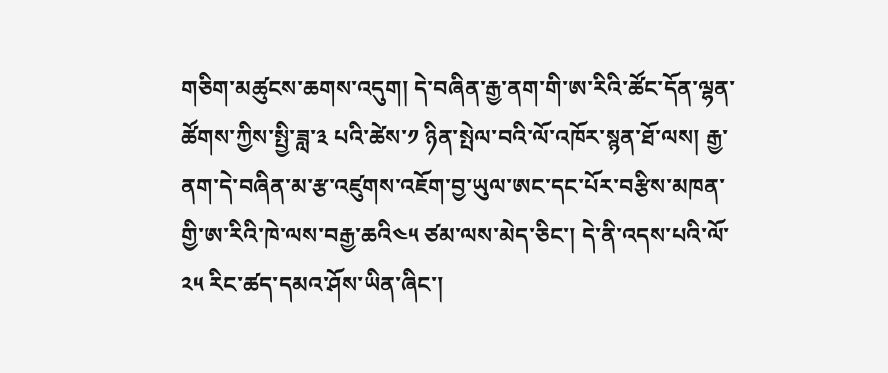གཅིག་མཚུངས་ཆགས་འདུག། དེ་བཞིན་རྒྱ་ནག་གི་ཨ་རིའི་ཚོང་དོན་ལྷན་ཚོགས་ཀྱིས་སྤྱི་ཟླ་༣ པའི་ཚེས་༡ ཉིན་སྤེལ་བའི་ལོ་འཁོར་སྙན་ཐོ་ལས། རྒྱ་ནག་དེ་བཞིན་མ་རྩ་འཛུགས་འཇོག་བྱ་ཡུལ་ཨང་དང་པོར་བརྩིས་མཁན་གྱི་ཨ་རིའི་ཁེ་ལས་བརྒྱ་ཆའི༤༥ ཙམ་ལས་མེད་ཅིང་། དེ་ནི་འདས་པའི་ལོ་༢༥ རིང་ཚད་དམའ་ཤོས་ཡིན་ཞིང་།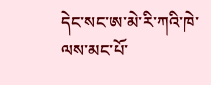དེང་སང་ཨ་མེ་རི་ཀའི་ཁེ་ལས་མང་པོ་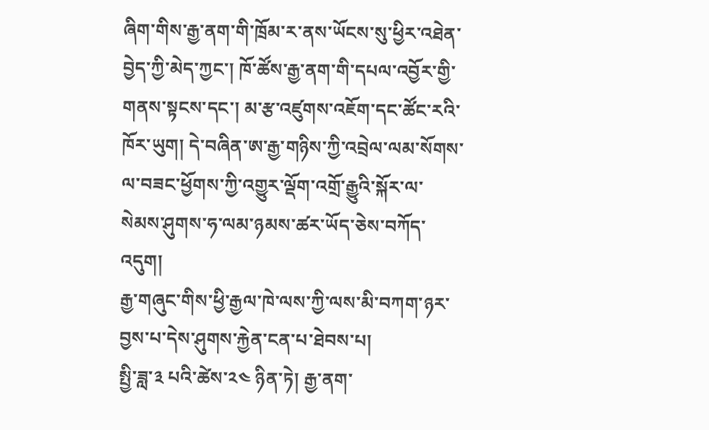ཞིག་གིས་རྒྱ་ནག་གི་ཁྲོམ་ར་ནས་ཡོངས་སུ་ཕྱིར་འཐེན་བྱེད་ཀྱི་མེད་ཀྱང་། ཁོ་ཚོས་རྒྱ་ནག་གི་དཔལ་འབྱོར་གྱི་གནས་སྟངས་དང་། མ་རྩ་འཛུགས་འཇོག་དང་ཚོང་རའི་ཁོར་ཡུག། དེ་བཞིན་ཨ་རྒྱ་གཉིས་ཀྱི་འབྲེལ་ལམ་སོགས་ལ་བཟང་ཕྱོགས་ཀྱི་འགྱུར་ལྡོག་འགྲོ་རྒྱུའི་སྐོར་ལ་སེམས་ཤུགས་ཧ་ལམ་ཉམས་ཚར་ཡོད་ཅེས་བཀོད་འདུག།
རྒྱ་གཞུང་གིས་ཕྱི་རྒྱལ་ཁེ་ལས་ཀྱི་ལས་མི་བཀག་ཉར་བྱས་པ་དེས་ཤུགས་རྐྱེན་ངན་པ་ཐེབས་པ།
སྤྱི་ཟླ་༣ པའི་ཚེས་༢༤ ཉིན་ཏེ། རྒྱ་ནག་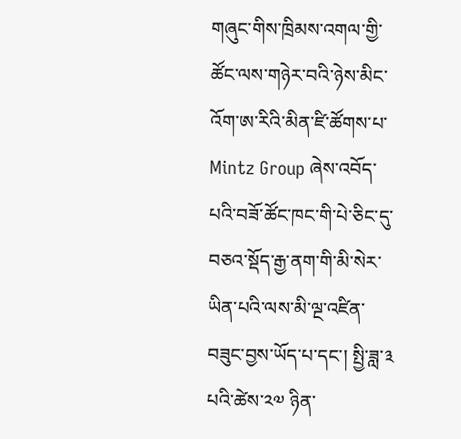གཞུང་གིས་ཁྲིམས་འགལ་གྱི་ཚོང་ལས་གཉེར་བའི་ཉེས་མིང་འོག་ཨ་རིའི་མིན་ཛི་ཚོགས་པ་Mintz Group ཞེས་འབོད་པའི་བཟོ་ཚོང་ཁང་གི་པེ་ཅིང་དུ་བཅའ་སྡོད་རྒྱ་ནག་གི་མི་སེར་ཡིན་པའི་ལས་མི་ལྔ་འཛིན་བཟུང་བྱས་ཡོད་པ་དང་། སྤྱི་ཟླ་༣ པའི་ཚེས་༢༧ ཉིན་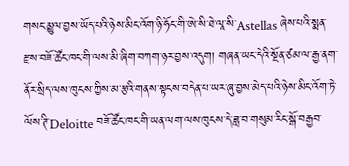གསང་མྱུལ་བྱས་ཡོད་པའི་ཉེས་མིང་འོག་ཉི་ཧོང་གི་ཨེ་སི་ཐེ་ལཱ་སི་Astellas ཞེས་པའི་སྨན་རྫས་བཟོ་ཚོང་ཁང་གི་ལས་མི་ཞིག་བཀག་ཉར་བྱས་འདུག། གཞན་ཡང་དེའི་སྔོན་ཙམ་ལ་རྒྱ་ནག་ནོར་སྲིད་ལས་ཁུངས་ཀྱིས་མ་རྩའི་གནས་སྟངས་བདེན་པ་ཡར་ཞུ་བྱས་མེད་པའི་ཉེས་མིང་འོག་ཏེ་ལོས་ཊི་Deloitte བཟོ་ཚོང་ཁང་གི་ཡན་ལག་ལས་ཁུངས་དེ་ཟླ་བ་གསུམ་རིང་སྒོ་བརྒྱབ་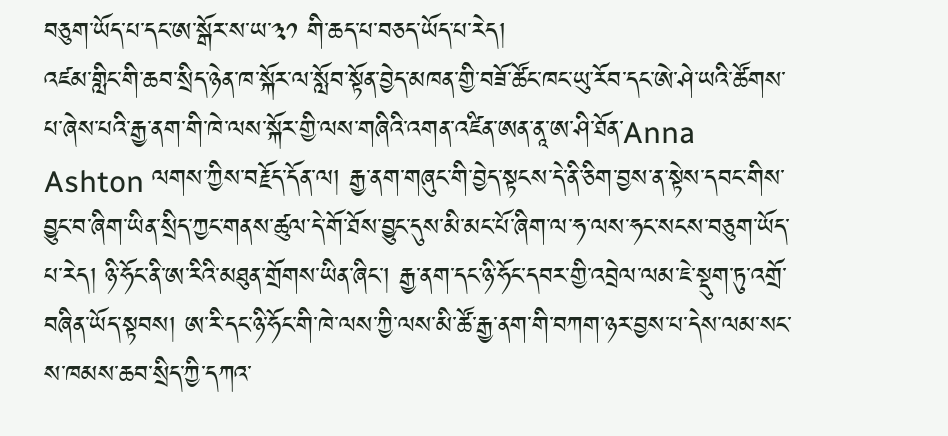བཅུག་ཡོད་པ་དང་ཨ་སྒོར་ས་ཡ་༣༡ གི་ཆད་པ་བཅད་ཡོད་པ་རེད།
འཛམ་གླིང་གི་ཆབ་སྲིད་ཉེན་ཁ་སྐོར་ལ་སློབ་སྟོན་བྱེད་མཁན་གྱི་བཟོ་ཚོང་ཁང་ཡུ་རོབ་དང་ཨེ་ཤེ་ཡའི་ཚོགས་པ་ཞེས་པའི་རྒྱ་ནག་གི་ཁེ་ལས་སྐོར་གྱི་ལས་གཞིའི་འགན་འཛིན་ཨན་ནཱ་ཨ་ཤི་ཐོན་Anna Ashton ལགས་ཀྱིས་བརྗོད་དོན་ལ། རྒྱ་ནག་གཞུང་གི་བྱེད་སྟངས་དེ་ནི་ཅིག་བྱས་ན་སྟེས་དབང་གིས་བྱུང་བ་ཞིག་ཡིན་སྲིད་ཀྱང་གནས་ཚུལ་དེ་གོ་ཐོས་བྱུང་དུས་མི་མང་པོ་ཞིག་ལ་ཧ་ལས་ཧང་སངས་བཅུག་ཡོད་པ་རེད། ཉི་ཧོང་ནི་ཨ་རིའི་མཐུན་གྲོགས་ཡིན་ཞིང་། རྒྱ་ནག་དང་ཉི་ཧོང་དབར་གྱི་འབྲེལ་ལམ་ཇེ་སྡུག་ཏུ་འགྲོ་བཞིན་ཡོད་སྟབས། ཨ་རི་དང་ཉི་ཧོང་གི་ཁེ་ལས་ཀྱི་ལས་མི་ཚོ་རྒྱ་ནག་གི་བཀག་ཉར་བྱས་པ་དེས་ལམ་སང་ས་ཁམས་ཆབ་སྲིད་ཀྱི་དཀའ་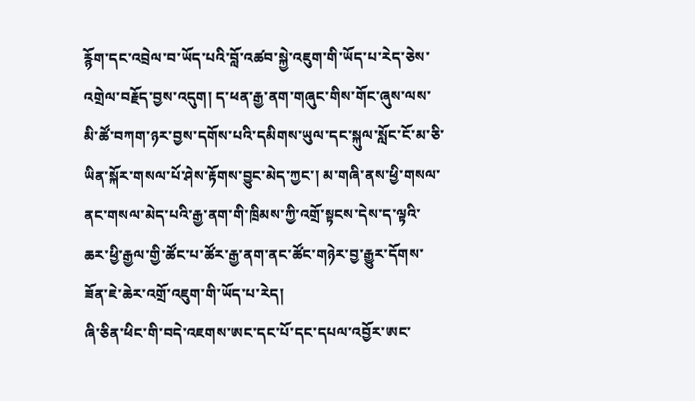རྙོག་དང་འབྲེལ་བ་ཡོད་པའི་བློ་འཚབ་སྐྱེ་འཇུག་གི་ཡོད་པ་རེད་ཅེས་འགྲེལ་བརྗོད་བྱས་འདུག། ད་ཕན་རྒྱ་ནག་གཞུང་གིས་གོང་ཞུས་ལས་མི་ཚོ་བཀག་ཉར་བྱས་དགོས་པའི་དམིགས་ཡུལ་དང་སྐུལ་སློང་ངོ་མ་ཅི་ཡིན་སྐོར་གསལ་པོ་ཤེས་རྟོགས་བྱུང་མེད་ཀྱང་། མ་གཞི་ནས་ཕྱི་གསལ་ནང་གསལ་མེད་པའི་རྒྱ་ནག་གི་ཁྲིམས་ཀྱི་འགྲོ་སྟངས་དེས་ད་ལྟའི་ཆར་ཕྱི་རྒྱལ་གྱི་ཚོང་པ་ཚོར་རྒྱ་ནག་ནང་ཚོང་གཉེར་བྱ་རྒྱུར་དོགས་ཟོན་ཇེ་ཆེར་འགྲོ་འཇུག་གི་ཡོད་པ་རེད།
ཞི་ཅིན་ཕིང་གི་བདེ་འཇགས་ཨང་དང་པོ་དང་དཔལ་འབྱོར་ཨང་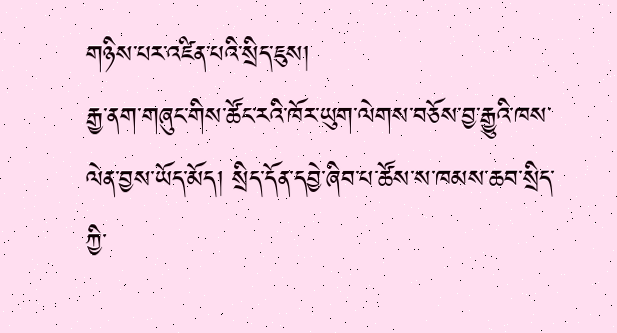གཉིས་པར་འཛིན་པའི་སྲིད་ཇུས།
རྒྱ་ནག་གཞུང་གིས་ཚོང་རའི་ཁོར་ཡུག་ལེགས་བཅོས་བྱ་རྒྱུའི་ཁས་ལེན་བྱས་ཡོད་མོད། སྲིད་དོན་དབྱེ་ཞིབ་པ་ཚོས་ས་ཁམས་ཆབ་སྲིད་ཀྱི་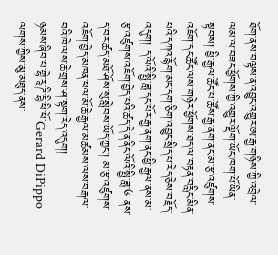ཐོག་ནས་བལྟས་ན་འབྱུང་འགྱུར་ཨ་རྒྱ་གཉིས་ཀྱི་འབྲེལ་ལམ་ལ་བཟང་ཕྱོགས་ཀྱི་འགྱུར་ལྡོག་ཡོང་ཁག་པོ་ཡིན་སྟབས། ཕྱི་རྒྱལ་ཚོང་པ་ཚོས་རྒྱ་ནག་ནང་མ་རྩ་འཛུགས་འཇོག་དང་ཚོང་ལས་གཉེར་ཕྱོགས་ཐད་ལ་བརྟན་བརླིང་མིན་པའི་དཀའ་རྙོག་མང་དག་ཅིག་འབྱུང་སྲིད་པ་རེད་ཅེས་བརྗོད་འདུག། ད་ལོའི་སྤྱི་ཟླ་དང་པོར་རྒྱ་ནག་ནང་ཕྱི་རྒྱལ་ནས་མ་རྩ་འཛུགས་འཇོག་བྱེད་པའི་ཚད་དེ་ན་ནིང་ལོའི་སྤྱི་ཟླ་༦ ནས་ད་བར་ཚད་མཐོ་ཤོས་སུ་སླེབས་ཡོད་ཀྱང་། མ་རྩ་འཛུགས་འཇོག་བྱེད་མཁན་ཕལ་མོ་ཆེ་རྒྱལ་མཚམས་ལས་བརྒལ་བའི་ཁེ་ལས་ཆེ་གྲས་ཤ་སྟག་རེད་འདུག།
ཉམས་ཞིབ་པ་གྷེ་རཱ་ཌི་དྷི་ཕི་ཕོ་Gerard DiPippo ལགས་ཀྱིས་མུ་མཐུད་ནས་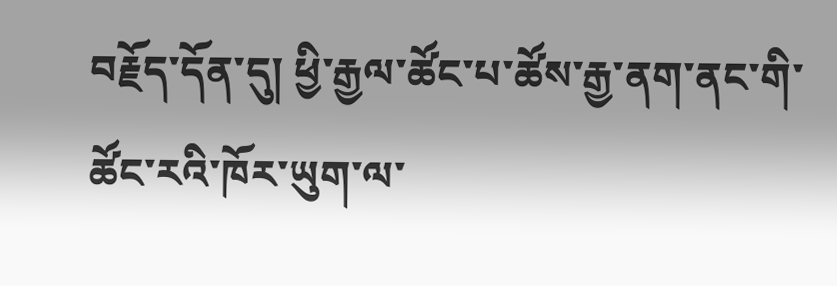བརྗོད་དོན་དུ། ཕྱི་རྒྱལ་ཚོང་པ་ཚོས་རྒྱ་ནག་ནང་གི་ཚོང་རའི་ཁོར་ཡུག་ལ་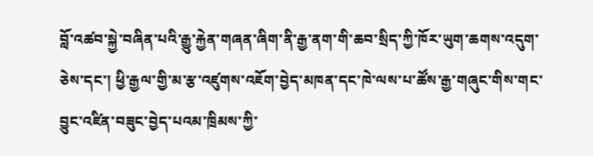བློ་འཚབ་སྐྱེ་བཞིན་པའི་རྒྱུ་རྐྱེན་གཞན་ཞིག་ནི་རྒྱ་ནག་གི་ཆབ་སྲིད་ཀྱི་ཁོར་ཡུག་ཆགས་འདུག་ཅེས་དང་། ཕྱི་རྒྱལ་གྱི་མ་རྩ་འཛུགས་འཇོག་བྱེད་མཁན་དང་ཁེ་ལས་པ་ཚོས་རྒྱ་གཞུང་གིས་གང་བྱུང་འཛིན་བཟུང་བྱེད་པའམ་ཁྲིམས་ཀྱི་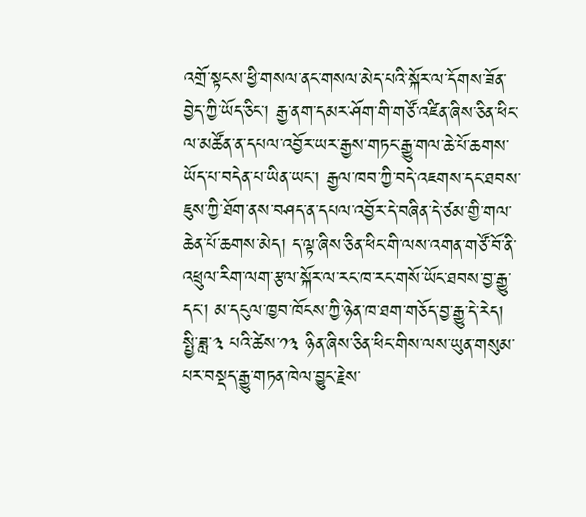འགྲོ་སྟངས་ཕྱི་གསལ་ནང་གསལ་མེད་པའི་སྐོར་ལ་དོགས་ཟོན་བྱེད་ཀྱི་ཡོད་ཅིང་། རྒྱ་ནག་དམར་ཤོག་གི་གཙོ་འཛིན་ཞིས་ཅིན་ཕིང་ལ་མཚོན་ན་དཔལ་འབྱོར་ཡར་རྒྱས་གཏང་རྒྱུ་གལ་ཆེ་པོ་ཆགས་ཡོད་པ་བདེན་པ་ཡིན་ཡང་། རྒྱལ་ཁབ་ཀྱི་བདེ་འཇགས་དང་ཐབས་ཇུས་ཀྱི་ཐོག་ནས་བཤད་ན་དཔལ་འབྱོར་དེ་བཞིན་དེ་ཙམ་གྱི་གལ་ཆེན་པོ་ཆགས་མེད། ད་ལྟ་ཞིས་ཅིན་ཕིང་གི་ལས་འགན་གཙོ་བོ་ནི་འཕྲུལ་རིག་ལག་རྩལ་སྐོར་ལ་རང་ཁ་རང་གསོ་ཡོང་ཐབས་བྱ་རྒྱུ་དང་། མ་དངུལ་ཁྱབ་ཁོངས་ཀྱི་ཉེན་ཁ་ཐག་གཅོད་བྱ་རྒྱུ་དེ་རེད། སྤྱི་ཟླ་༣ པའི་ཚེས་༡༣ ཉིན་ཞིས་ཅིན་ཕིང་གིས་ལས་ཡུན་གསུམ་པར་བསྡད་རྒྱུ་གཏན་ཁེལ་བྱུང་རྗེས་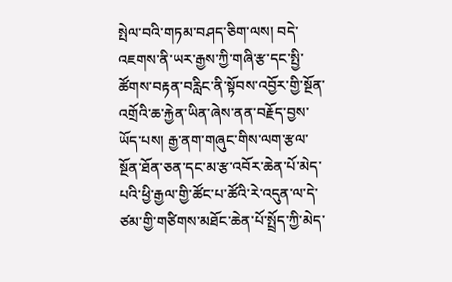སྤེལ་བའི་གཏམ་བཤད་ཅིག་ལས། བདེ་འཇགས་ནི་ཡར་རྒྱས་ཀྱི་གཞི་རྩ་དང་སྤྱི་ཚོགས་བརྟན་བརླིང་ནི་སྟོབས་འབྱོར་གྱི་སྔོན་འགྲོའི་ཆ་རྐྱེན་ཡིན་ཞེས་ནན་བརྗོད་བྱས་ཡོད་པས། རྒྱ་ནག་གཞུང་གིས་ལག་རྩལ་སྔོན་ཐོན་ཅན་དང་མ་རྩ་འབོར་ཆེན་པོ་མེད་པའི་ཕྱི་རྒྱལ་གྱི་ཚོང་པ་ཚོའི་རེ་འདུན་ལ་དེ་ཙམ་གྱི་གཙིགས་མཐོང་ཆེན་པོ་སྤྲོད་ཀྱི་མེད་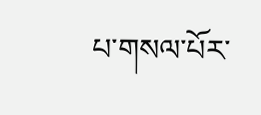པ་གསལ་པོར་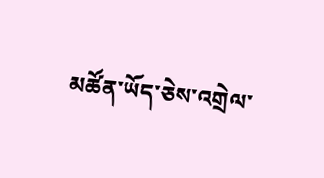མཚོན་ཡོད་ཅེས་འགྲེལ་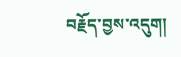བརྗོད་བྱས་འདུག།